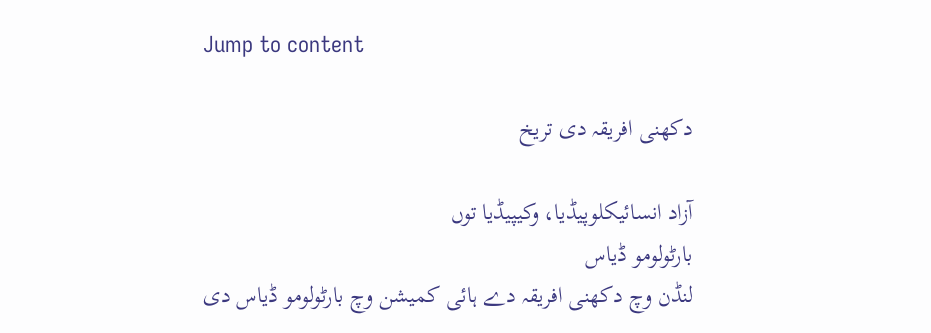Jump to content

دکھنی افریقہ دی تریخ

آزاد انسائیکلوپیڈیا، وکیپیڈیا توں
بارٹولومو ڈیاس
لنڈن وچ دکھنی افریقہ دے ہائی کمیشن وچ بارٹولومو ڈیاس دی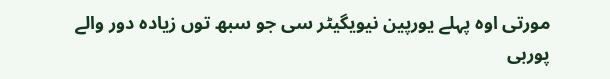مورتی اوہ پہلے یورپین نیویگیٹر سی جو سبھ توں زیادہ دور والے پوربی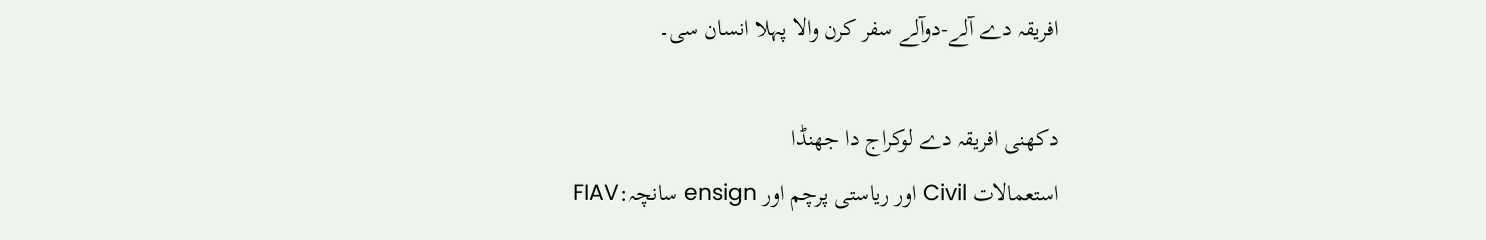افریقہ دے آلے-دوآلے سفر کرن والا پہلا انسان سی۔

دکھنی افریقہ دے لوکراج دا جھنڈا
استعمالات Civil اور ریاستی پرچم اور ensign سانچہ:FIAV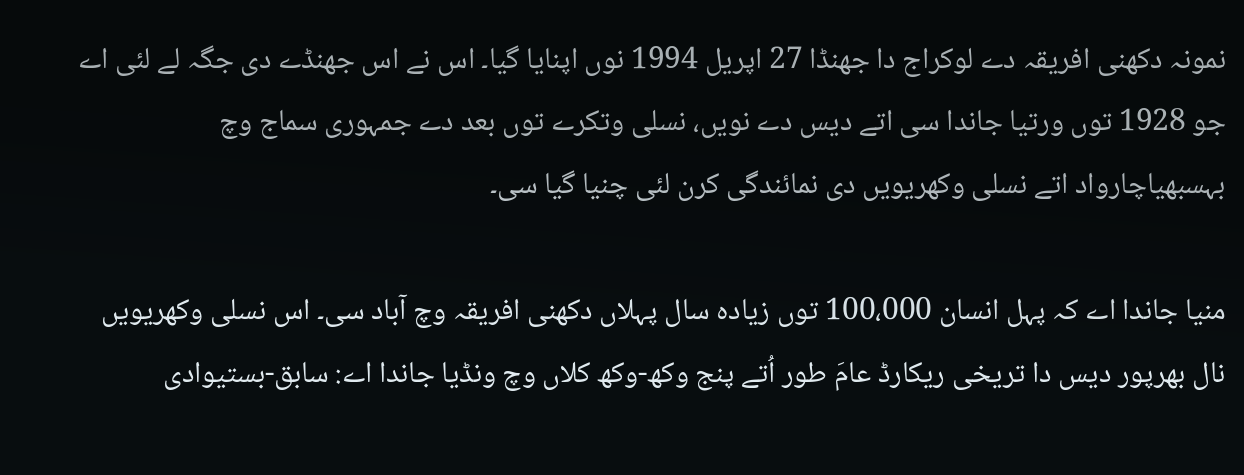نمونہ دکھنی افریقہ دے لوکراج دا جھنڈا 27 اپریل 1994 نوں اپنایا گیا۔ اس نے اس جھنڈے دی جگہ لے لئی اے جو 1928 توں ورتیا جاندا سی اتے دیس دے نویں، نسلی وتکرے توں بعد دے جمہوری سماج وچ بہسبھیاچارواد اتے نسلی وکھریویں دی نمائندگی کرن لئی چنیا گیا سی۔

منیا جاندا اے کہ پہل انسان 100،000 توں زیادہ سال پہلاں دکھنی افریقہ وچ آباد سی۔ اس نسلی وکھریویں نال بھرپور دیس دا تریخی ریکارڈ عامَ طور اُتے پنج وکھ-وکھ کلاں وچ ونڈیا جاندا اے: سابق-بستیوادی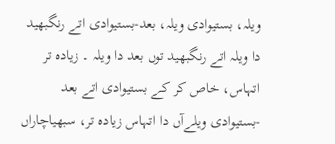ویلہ، بستیوادی ویلہ، بعد-بستیوادی اتے رنگبھید دا ویلہ اتے رنگبھید توں بعد دا ویلہ ۔ زیادہ تر اتہاس، خاص کر کے بستیوادی اتے بعد -بستیوادی ویلےآں دا اتہاس زیادہ تر، سبھیاچاراں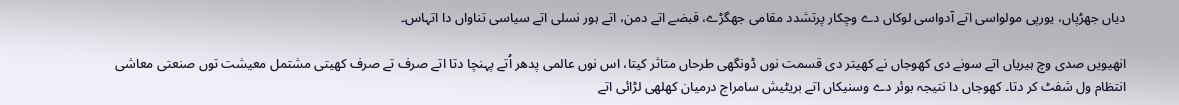دیاں جھڑپاں، یورپی مولواسی اتے آدواسی لوکاں دے وچکار پرتشدد مقامی جھگڑے، قبضے اتے دمن، اتے ہور نسلی اتے سیاسی تناواں دا اتہاس۔

انھیویں صدی وچ ہیریاں اتے سونے دی کھوجاں نے کھیتر دی قسمت نوں ڈونگھی طرحاں متاثر کیتا، اس نوں عالمی پدھر اُتے پہنچا دتا اتے صرف تے صرف کھیتی مشتمل معیشت توں صنعتی معاشی انتظام ول شفٹ کر دتا۔ کھوجاں دا نتیجہ بوئر دے وسنیکاں اتے بریٹیش سامراج درمیان کھلھی لڑائی اتے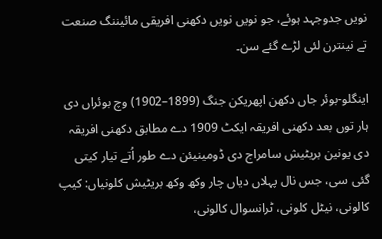نویں جدوجہد ہوئے، جو نویں نویں دکھنی افریقی مائیننگ صنعت تے نینترن لئی لڑے گئے سن۔

اینگلو-بوئر جاں دکھن اپھریکن جنگ (1899–1902) وچ بوئراں دی ہار توں بعد دکھنی افریقہ ایکٹ 1909 دے مطابق دکھنی افریقہ دی یونین بریٹیش سامراج دی ڈومینیئن دے طور اُتے تیار کیتی گئی سی، جس نال پہلاں دیاں چار وکھ وکھ بریٹیش کلونیاں: کیپ کالونی، نیٹل کلونی، ٹرانسوال کالونی،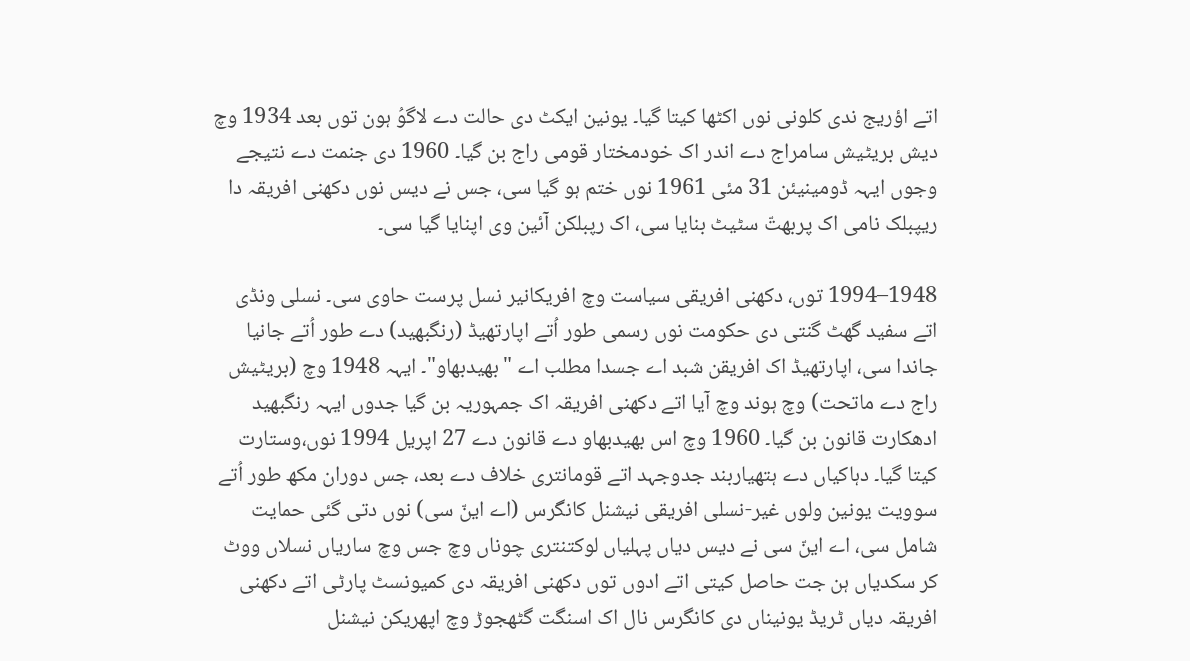اتے اؤریج ندی کلونی نوں اکٹھا کیتا گیا۔ یونین ایکٹ دی حالت دے لاگوُ ہون توں بعد 1934 وچ دیش بریٹیش سامراج دے اندر اک خودمختار قومی راج بن گیا۔ 1960 دی جنمت دے نتیجے وجوں ایہہ ڈومینیئن 31 مئی 1961 نوں ختم ہو گیا سی، جس نے دیس نوں دکھنی افریقہ دا ریپبلک نامی اک پربھتّ سٹیٹ بنایا سی، اک رپبلکن آئین وی اپنایا گیا سی۔

1948–1994 توں، دکھنی افریقی سیاست وچ افریکانیر نسل پرست حاوی سی۔ نسلی ونڈی اتے سفید گھٹ گنتی دی حکومت نوں رسمی طور اُتے اپارتھیڈ (رنگبھید) دے طور اُتے جانیا جاندا سی، اپارتھیڈ اک افریقن شبد اے جسدا مطلب اے "بھیدبھاو"۔ ایہہ 1948 وچ (بریٹیش راج دے ماتحت) وچ ہوند وچ آیا اتے دکھنی افریقہ اک جمہوریہ بن گیا جدوں ایہہ رنگبھید ادھکارت قانون بن گیا۔ 1960 وچ اس بھیدبھاو دے قانون دے 27 اپریل 1994 نوں،وستارت کیتا گیا۔ دہاکیاں دے ہتھیاربند جدوجہد اتے قومانتری خلاف دے بعد، جس دوران مکھ طور اُتے سوویت یونین ولوں غیر-نسلی افریقی نیشنل کانگرس (اے اینّ سی) نوں دتی گئی حمایت شامل سی، اے اینّ سی نے دیس دیاں پہلیاں لوکتنتری چوناں وچ جس وچ ساریاں نسلاں ووٹ کر سکدیاں ہن جت حاصل کیتی اتے ادوں توں دکھنی افریقہ دی کمیونسٹ پارٹی اتے دکھنی افریقہ دیاں ٹریڈ یونیناں دی کانگرس نال اک اسنگت گٹھجوڑ وچ اپھریکن نیشنل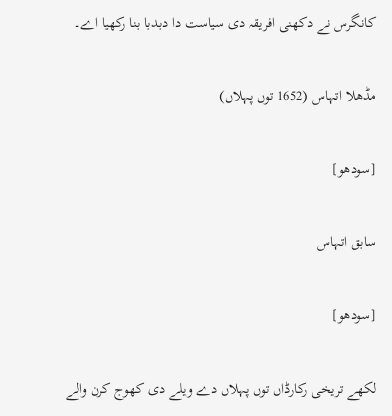کانگرس نے دکھنی افریقہ دی سیاست دا دبدبا بنا رکھیا اے۔

مڈھلا اتہاس (1652 توں پہلاں)

[سودھو]

سابق اتہاس

[سودھو]

لکھے تریخی رکارڈاں توں پہلاں دے ویلے دی کھوج کرن والے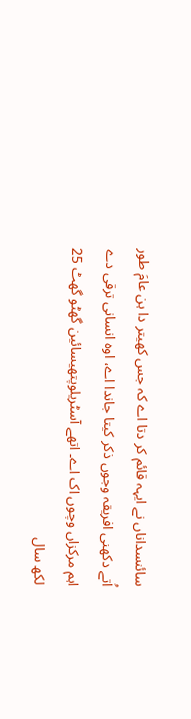سائنسداناں نے ایہہ قائم کر دتا اے کہ جس کھیتر دا ہن عامَ طور اُتے دکھنی افریقہ وجوں ذکر کیتا جاندا اے، اوہ انسانی ترقی دے اہم مرکزاں وچوں اک اے۔ اتھے آسٹریلوپتھیسائین گھٹو گھٹ 25 لکھ سال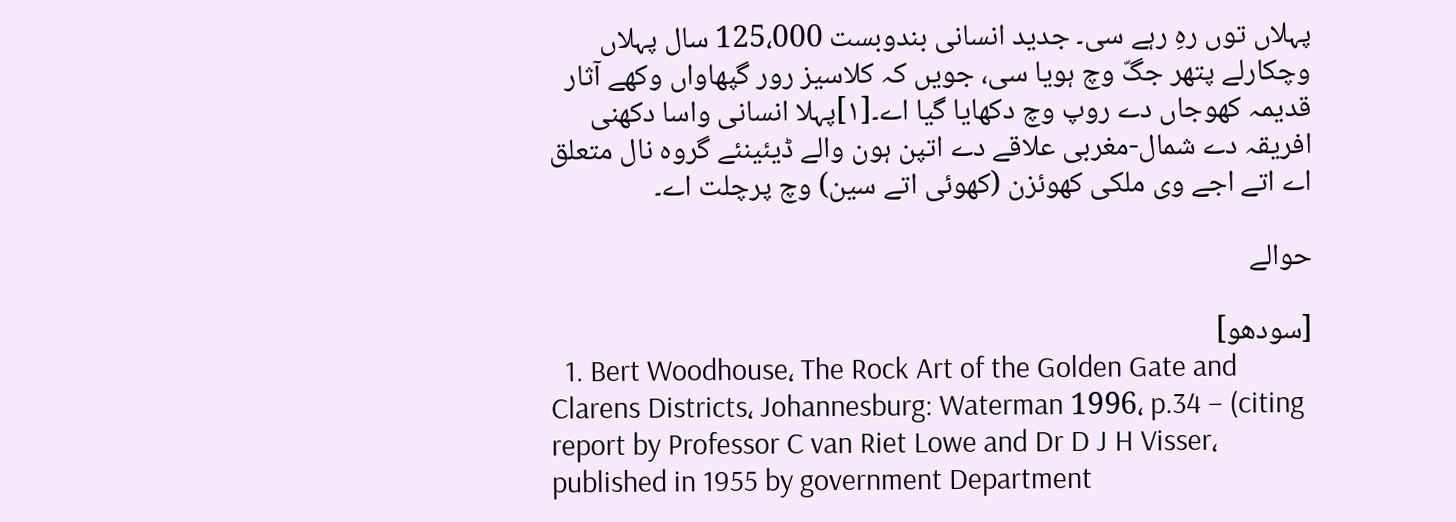پہلاں توں رہِ رہے سی۔ جدید انسانی بندوبست 125،000 سال پہلاں وچکارلے پتھر جگّ وچ ہویا سی، جویں کہ کلاسیز رور گپھاواں وکھے آثار قدیمہ کھوجاں دے روپ وچ دکھایا گیا اے۔[۱]پہلا انسانی واسا دکھنی افریقہ دے شمال-مغربی علاقے دے اتپن ہون والے ڈیئینئے گروہ نال متعلق اے اتے اجے وی ملکی کھوئزن (کھوئی اتے سین) وچ پرچلت اے۔

حوالے

[سودھو]
  1. Bert Woodhouse، The Rock Art of the Golden Gate and Clarens Districts، Johannesburg: Waterman 1996، p.34 – (citing report by Professor C van Riet Lowe and Dr D J H Visser، published in 1955 by government Department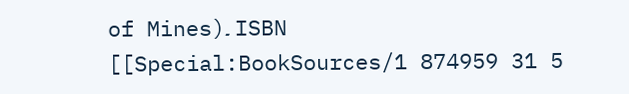of Mines)۔ ISBN [[Special:BookSources/1 874959 31 5